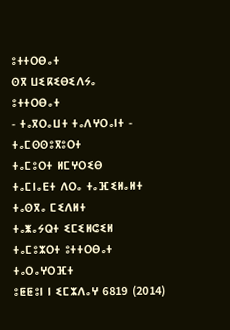ⵓⵜⵜⵔⴱⴰⵜ
ⵙⴳ ⵡⵉⴽⵉⴱⵉⴷⵢⴰ
ⵓⵜⵜⵔⴱⴰⵜ
- ⵜⴰⴳⵔⴰⵡⵜ ⵜⴰⴷⵖⵔⴰⵏⵜ -
ⵜⴰⵎⵙⵙⵓⴳⵓⵔⵜ
ⵜⴰⵎⵓⵔⵜ ⵍⵎⵖⵔⵉⴱ
ⵜⴰⵎⵏⴰⴹⵜ ⴷⵔⴰ ⵜⴰⴼⵉⵍⴰⵍⵜ
ⵜⴰⵙⴳⴰ ⵎⵉⴷⵍⵜ
ⵜⴰⵥⴰⵢⵕⵜ ⵉⵎⵉⵍⵛⵉⵍ
ⵜⴰⵎⵓⵣⵔⵜ ⵓⵜⵜⵔⴱⴰⵜ
ⵜⴰⵔⴰⵖⵔⴼⵜ
ⵓⵟⵟⵓⵏ ⵏ ⵉⵎⵣⴷⴰⵖ 6819 (2014)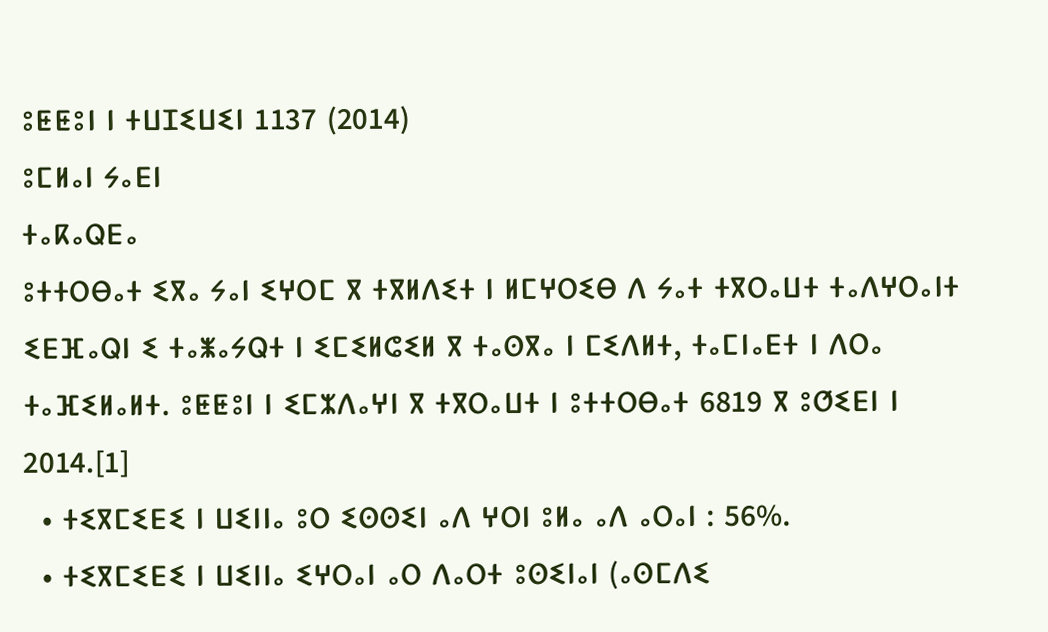ⵓⵟⵟⵓⵏ ⵏ ⵜⵡⵊⵉⵡⵉⵏ 1137 (2014)
ⵓⵎⵍⴰⵏ ⵢⴰⴹⵏ
ⵜⴰⴽⴰⵕⴹⴰ
ⵓⵜⵜⵔⴱⴰⵜ ⵉⴳⴰ ⵢⴰⵏ ⵉⵖⵔⵎ ⴳ ⵜⴳⵍⴷⵉⵜ ⵏ ⵍⵎⵖⵔⵉⴱ ⴷ ⵢⴰⵜ ⵜⴳⵔⴰⵡⵜ ⵜⴰⴷⵖⵔⴰⵏⵜ ⵉⴹⴼⴰⵕⵏ ⵉ ⵜⴰⵥⴰⵢⵕⵜ ⵏ ⵉⵎⵉⵍⵛⵉⵍ ⴳ ⵜⴰⵙⴳⴰ ⵏ ⵎⵉⴷⵍⵜ, ⵜⴰⵎⵏⴰⴹⵜ ⵏ ⴷⵔⴰ ⵜⴰⴼⵉⵍⴰⵍⵜ. ⵓⵟⵟⵓⵏ ⵏ ⵉⵎⵣⴷⴰⵖⵏ ⴳ ⵜⴳⵔⴰⵡⵜ ⵏ ⵓⵜⵜⵔⴱⴰⵜ 6819 ⴳ ⵓⵚⵉⴹⵏ ⵏ 2014.[1]
  • ⵜⵉⴳⵎⵉⴹⵉ ⵏ ⵡⵉⵏⵏⴰ ⵓⵔ ⵉⵙⵙⵉⵏ ⴰⴷ ⵖⵔⵏ ⵓⵍⴰ ⴰⴷ ⴰⵔⴰⵏ : 56%.
  • ⵜⵉⴳⵎⵉⴹⵉ ⵏ ⵡⵉⵏⵏⴰ ⵉⵖⵔⴰⵏ ⴰⵔ ⴷⴰⵔⵜ ⵓⵙⵉⵏⴰⵏ (ⴰⵙⵎⴷⵉ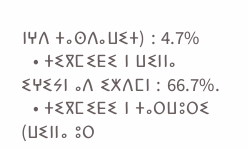ⵏⵖⴷ ⵜⴰⵙⴷⴰⵡⵉⵜ) : 4.7%
  • ⵜⵉⴳⵎⵉⴹⵉ ⵏ ⵡⵉⵏⵏⴰ ⵉⵖⵉⵢⵏ ⴰⴷ ⵉⵅⴷⵎⵏ : 66.7%.
  • ⵜⵉⴳⵎⵉⴹⵉ ⵏ ⵜⴰⵔⵡⵓⵔⵉ (ⵡⵉⵏⵏⴰ ⵓⵔ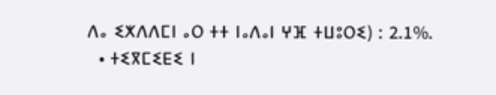ⴷⴰ ⵉⵅⴷⴷⵎⵏ ⴰⵔ ⵜⵜ ⵏⴰⴷⴰⵏ ⵖⴼ ⵜⵡⵓⵔⵉ) : 2.1%.
  • ⵜⵉⴳⵎⵉⴹⵉ ⵏ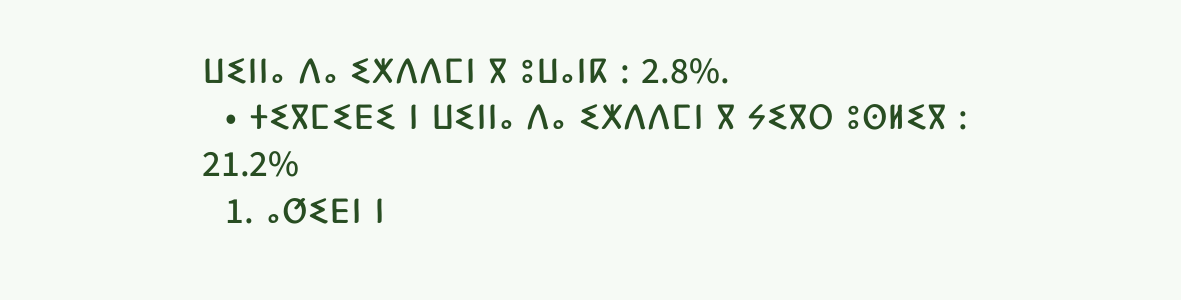ⵡⵉⵏⵏⴰ ⴷⴰ ⵉⵅⴷⴷⵎⵏ ⴳ ⵓⵡⴰⵏⴽ : 2.8%.
  • ⵜⵉⴳⵎⵉⴹⵉ ⵏ ⵡⵉⵏⵏⴰ ⴷⴰ ⵉⵅⴷⴷⵎⵏ ⴳ ⵢⵉⴳⵔ ⵓⵙⵍⵉⴳ : 21.2%
  1. ⴰⵚⵉⴹⵏ ⵏ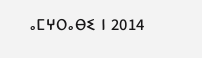ⴰⵎⵖⵔⴰⴱⵉ ⵏ 2014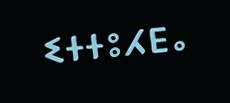ⵉⵜⵜⵓⵃⴹⴰ